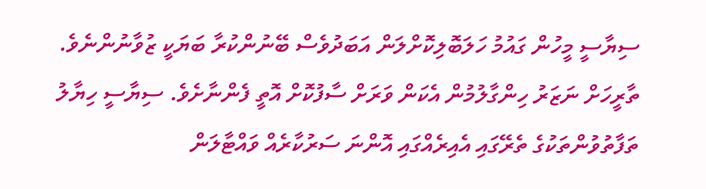ސިޔާސީ މީހުން ގައުމު ހަލަބޮލިކޮށްލަން އަބަދުވެސް ބޭނުންކުރާ ބަޔަކީ ޒުވާނުންނެވެ. ތާރީހަށް ނަޒަރު ހިންގާލުމުން އެކަން ވަރަށް ސާފުކޮށް އޮތީ ފެންނާށެވެ. ސިޔާސީ ހިޔާލު ތަފާތުވުންތަކުގެ ތެރޭގައި އެއިރެއްގައި އޮންނަ ސަރުކާރެއް ވައްޓާލަން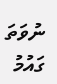ނުވަތަ ގައުމު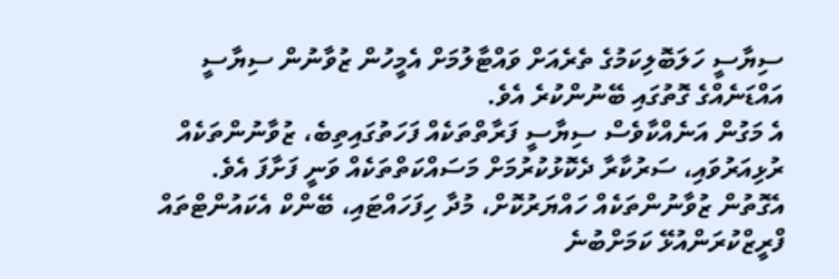ސިޔާސީ ހަލަބޮލިކަމުގެ ތެރެއަށް ވައްޓާލުމަށް އެމީހުން ޒުވާނުން ސިޔާސީ އައްޑަނެއްގެ ގޮތުގައި ބޭނުންކުރެ އެވެ.
އެ މަގުން އަނެއްކާވެސް ސިޔާސީ ފަރާތްތަކެއް ފަހަތުގައިތިބެ، ޒުވާނުންތަކެއް ރުޅިއަރުވައި، ސަރުކާރާ ދެކޮޅުކުރުމަށް މަސައްކަތްތަކެއް ވަނީ ފަށާފަ އެވެ. އެގޮތުން ޒުވާނުންތަކެއް ހައްޔަރުކޮށް، މުދާ ހިފަހައްޓައި، ބޭންކް އެކައުންޓްތައް ފްރީޒްކުރަންއުޅޭ ކަމަށްބުނެ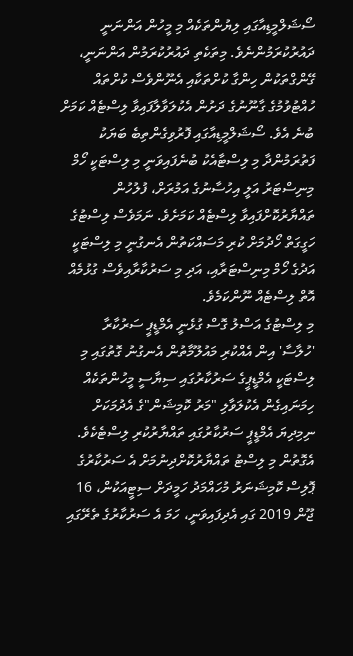ސޯޝަލްމީޑިއާގައި ލިޔުންތަކެއް މި މީހުން އަންނަނީ ދައުރުކުރަމުންނެވެ. މިތަކެތި ދައުރުކުރަމުން އަންނަނީ، ގޭންގްތަކުން ހިންގާ ކުށްތަކާއި އެނޫންވެސް ކުށްތައް ހުއްޓުވުމުގެ ގާނޫނުގެ ދަށުން އެކުލަވާލާފައިވާ ލިސްޓެއް ކަމަށް ބުނެ އެވެ. ސޯޝަލްމީޑިއާގައި ފޮރުވިގެންތިބެ ބަޔަކު ފަތުރަމުންދާ މި ލިސްޓާއެކު ބުނެފައިވަނީ މި ލިސްޓަކީ ހޯމް މިނިސްޓަރު އަލީ އިހުސާނުގެ އަމުރަށް، ފުލުހުން ތައްޔާރުކޮށްފައިވާ ލިސްޓެއް ކަމަށެވެ. ނަމަވެސް ލިސްޓުގެ ހަގީގަތް ހޯދުމަށް ކުރި މަސައްކަތުން އެނގުނީ މި ލިސްޓަކީ އަދުގެ ހޯމް މިނިސްޓަރާއި، އަދި މި ސަރުކާރާއިވެސް ގުޅުމެއް އޮތް ލިސްޓެއް ނޫންކަމެވެ.
މި ލިސްޓުގެ އަސްލު ގޮސް ގުޅެނީ އެމްޑީޕީ ސަރުކާރާ
'ހުލާސާ' އިން އެއްކުރި މައުލޫމާތުން އެނގުނު ގޮތުގައި މި ލިސްޓަކީ އެމްޑީޕީގެ ސަރުކާރުގައި ސިޔާސީ މީހުންތަކެއް ހިމަނައިގެން އެކުލަވާލި "މަރު ކޮމިޝަން"ގެ އެދުމަކަށް ނިމިދިޔަ އެމްޑީޕީ ސަރުކާރުގައި ތައްޔާރުކުރި ލިސްޓެކެވެ. އެގޮތުން މި ލިސްޓު ތައްޔާރުކޮށްދިނުމަށް އެ ސަރުކާރުގެ ޕޮލިސް ކޮމިޝަނަރު މުހައްމަދު ހަމީދަށް ސިޓީއަކުން، 16 ޖޫން 2019 ގައި އެދިފައިވަނީ، ހަމަ އެ ސަރުކާރުގެ ތެރޭގައި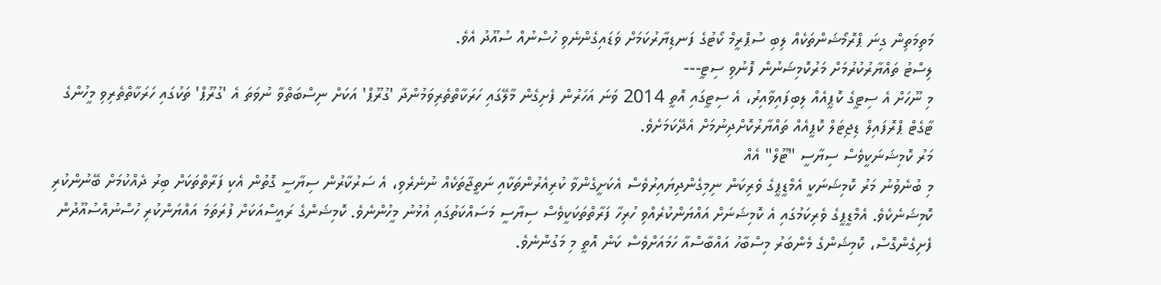މަތިމަތިން ގިނަ ޕްރޮމޯޝަންތަކެއް ލިބި ސުޕްރީމް ކޯޓުގެ ފަނޑިޔާރުކަމަށް ވަޑައިގެންނެވި ހުސްނުއް ސުއޫދު އެވެ.
ލިސްޓު ތައްޔާރުކުރުމަށް މަރުކޮމިޝަނުން ފޮނުވި ސިޓީ---
މި ނޫހަށް އެ ސިޓީގެ ކޮޕީއެއް ލިބިފައިވާއިރު، އެ ސިޓީގައި އޮތީ 2014 ވަނަ އަހަރުން ފެށިގެން މާލޭގައި ހަރަކާތްތެރިވަމުންދާ 'ގުރޫޕް' އަކަށް ނިސްބަތްވާ ނުވަތަ އެ 'ގުރޫޕް' ތަކުގައި ހަރަކާތްތެރިވި މީހުންގެ ޓާގެޓް ޕްރޮފައިލް ޑިޖިޓަލް ކޮޕީއެއް ތައްޔާރުކޮށްދިނުމަށް އެދޭކަމަށެވެ.
މަރު ކޮމިޝަނަކީވެސް ސިޔާސީ "ޓޫލް" އެއް
މި ބުނެވުނު މަރު ކޮމިޝަނަކީ އެމްޑީޕީގެ ވެރިކަން ނިމިގެންދިޔައިރުވެސް އެކަށީގެންވާ ކުރިއެރުންތަކާއި ނަތީޖާތަކެއް ނުނެރެވި، އެ ސަރުކާރުން ސިޔާސީ ގޮތުން އެކި ފަރާތްތަކަށް ބިރު ދެއްކުމަށް ބޭނުންކުރި ކޮމިޝަނެކެވެ. އެމްޑީޕީގެ ވެރިކަމުގައި އެ ކޮމިޝަނަށް އައްޔަންކުރެއްވި ހުރިހާ ފަރާތްތަކަކީވެސް ސިޔާސީ މަސައްކަތުގައި އުޅުނު މީހުންނެވެ. ކޮމިޝަންގެ ރައީސްއަކަށް ފުރަތަމަ އައްޔަންކުރި ހުސްނުއްސުއޫދުން ފެށިގެންގޮސް، ކޮމިޝަންގެ މެންބަރު މިސްބާހު އައްބާސްއާ ހަމައަށްވެސް ކަން އޮތީ މި މަގުންނެވެ.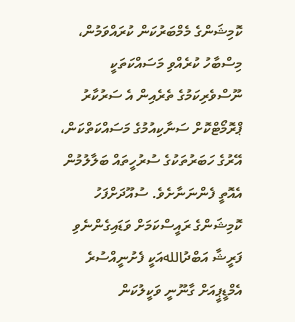ކޮމިޝަންގެ މެމްބަރުކަން ކުރައްވަމުން، މިސްބާހު ކުރެއްވި މަސައްކަތަކީ ނޫސްވެރިކަމުގެ ތެރެއިން އެ ސަރުކާރު ޕްރޮމޯޓްކޮށް ސަނާކިއުމުގެ މަސައްކަތްކަން، އޭރުގެ ހަބަރުތަކުގެ ސުރުހީތައް ބަލާލުމުން އެއޮތީ ފެންނަނާށެވެ. ސުއޫދަށްފަހު ކޮމިޝަންގެ ރައީސްކަމަށް ވަޑައިގެންނެވި ފަރީޝާ އަބްދުاللهއަކީ ފެށުނީއްސުރެ އެމްޑީޕީއަށް ގާނޫނީ ވަކީލުކަން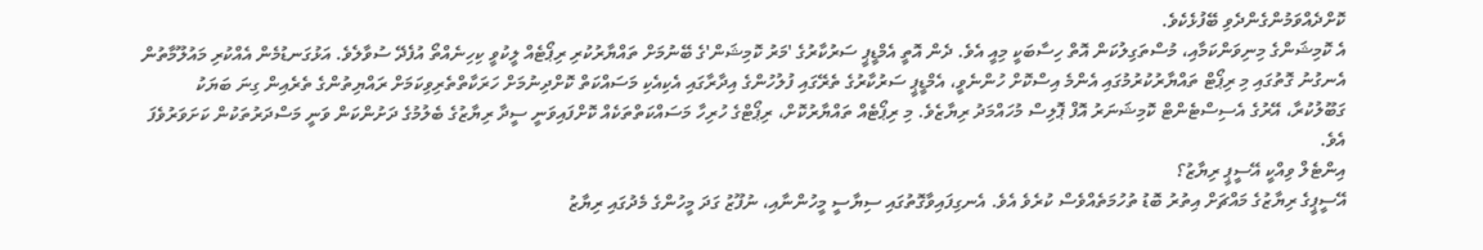ކޮށްދެއްވަމުންގެންދެވި ބޭފުޅެކެވެ.
އެ ކޮމިޝަންގެ މިނިވަންކަމާއި، މުސްތަގިލުކަން އޮތް ހިސާބަކީ މިއީ އެވެ. ދެން އޮތީ އެމްޑީޕީ ސަރުކާރުގެ 'މަރު ކޮމިޝަން'ގެ ބޭނުމަށް ތައްޔާރުކުރި ރިޕޯޓެއް ލީކުވީ ކިހިނެއްތޯ އުފެދޭ ސުވާލެވެ. އަޅުގަނޑުމެން އެއްކުރި މައުލޫމާތުން އެނގުނު ގޮތުގައި މި ރިޕޯޓް ތައްޔާރުކުރުމުގައި އެންމެ އިސްކޮށް ހުންނެވީ، އެމްޑީޕީ ސަރުކާރުގެ ތެރޭގައި ފުލުހުންގެ އިދާރާގައި އެކިއެކި މަސައްކަތް ކޮށްދިނުމަށް ހަރަކާތްތެރިވިކަމަށް ރައްޔިތުންގެ ތެރެއިން ގިނަ ބަޔަކު ގަބޫލުކުރާ، އޭރުގެ އެސިސްޓެންޓް ކޮމިޝަނަރު އޮފް ޕޮލިސް މުހައްމަދު ރިޔާޒެވެ. މި ރިޕޯޓެއް ތައްޔާރުކޮށް، ރިޕޯޓްގެ ހުރިހާ މަސައްކަތްތަކެއް ކޮށްފައިވަނީ ސީދާ ރިޔާޒުގެ ބެލުމުގެ ދަށުންކަން ވަނީ މަސްދަރުތަކުން ކަށަވަރުވެފަ އެވެ.
އިންޓެލް ވިއްކީ އޭސީޕީ ރިޔާޒު؟
އޭސީޕީގެ ރިޔާޒުގެ މައްޗަށް އިތުރު ބޮޑު ތުހުމަތެއްވެސް ކުރެވެ އެވެ. އެނގިފައިވާގޮތުގައި ސިޔާސީ މީހުންނާއި، ނުފޫޒު ގަދަ މީހުންގެ މެދުގައި ރިޔާޒު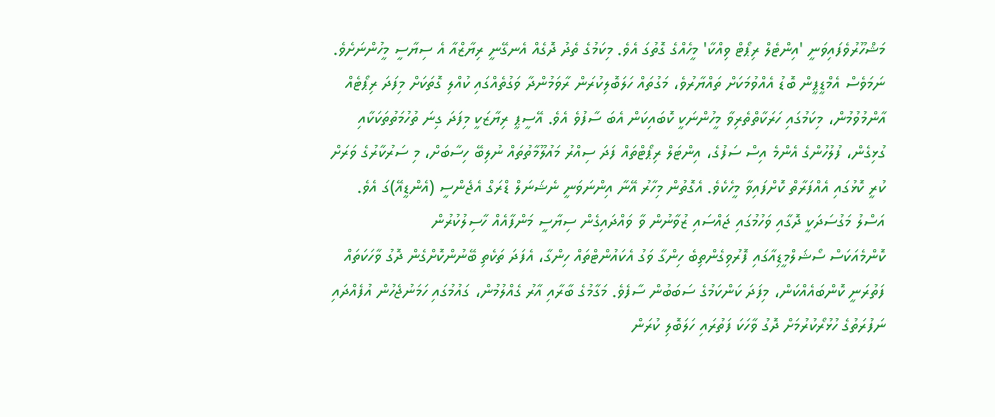މަޝްހޫރުވެފައިވަނީ 'އިންޓެލް ރިޕޯޓް ވިއްކާ' މީހެއްގެ ގޮތުގަ އެވެ. މިކަމުގެ ތެދު ދޮގެއް އެނގޭނީ ރިޔާޒްއާ އެ ސިޔާސީ މީހުންނަށެވެ. ނަމަވެސް އެމްޑީޕީން ބޮޑު އެއްވުމަކަށް ތައްޔާރުވެ، މަގުތައް ހަލަބޮލިކުރަން ރާވަމުންދާ ވަގުތެއްގައި ކުއްލި ގޮތަކަށް މިފަދަ ރިޕޯޓެއް އާންމުވުމުން، މިކަމުގައި ހަރަކާތްތެރިވާ މީހުންނަކީ ކޮބައިކަން އެބަ ސާފުވެ އެވެ. އޭސީޕީ ރިޔާޒަކީ މިފަދަ ގިނަ ތުހުމަތުތަކަކާއި ގުޅިގެން، ފުލުހުންގެ އެންމެ އިސް ސަފުގެ، އިންޓަލް ރިޕޯޓްތައް ފަދަ ސިއްރު މައުލޫމާތުތައް ނުލިބޭ ހިސާބަށް، މި ސަރުކާރުގެ ވަރަށް ކުރީ ކޮޅުގައި އެއްފަރާތް ކޮށްފައިވާ މީހެކެވެ. އެގޮތުން މިހާރު އޭނާ އިންނަވަނީ ނެޝަނަލް ޑްރަގް އެޖެންސީ (އެންޑީއޭ)ގަ އެވެ.
އަސްލު މަގުސަދަކީ ދޮގާއި ވަހުމުގައި ޖައްސައި ޒުވާނުން ވާ ވައްދައިގެން ސިޔާސީ މަންފާއެއް ހާސިލުކުރުން
ކޮންމެއަކަސް ސޯޝަލްމީޑިއާގައި ފޮރުވިގެންތިބެ ހިންގާ ވަގު އެކައުންޓްތައް ހިންގާ، އެފަދަ ތަކެތި ބޭނުންކޮށްގެން ދޮގު ވާހަކަތައް ފަތުރަނީ ކޮންބައެއްކަން، މިފަދަ ކަންކަމުގެ ސަބަބުން ސާފެވެ. މަގާމުގެ ބާރާއި އާރު ގެއްލުމުން، ގައުމުގައި ހަމަނުޖެހުން އުފެއްދައި ނަފުރަތުގެ ހުޅުރޯކުރުމަށް ދޮގު ވާހަކަ ފަތުރައި ހަލަބޮލި ކުރަން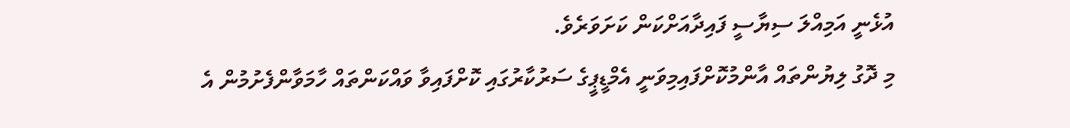އުޅެނީ އަމިއްލަ ސިޔާސީ ފައިދާއަށްކަން ކަށަވަރެވެ.
މި ދޮގު ލިޔުންތައް އާންމުކޮށްފައިމިވަނީ އެމްޑީޕީގެ ސަރުކާރުގައި ކޮށްފައިވާ ވައްކަންތައް ހާމަވާންފެށުމުން އެ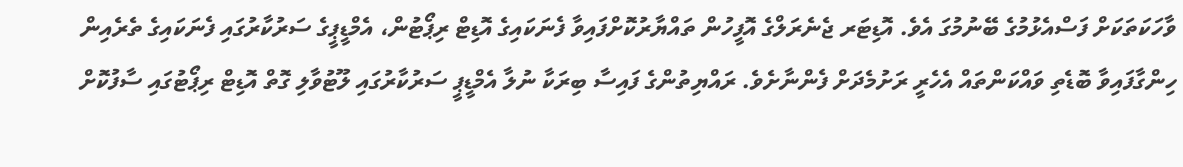ވާހަކަތަކަށް ފަސްއެޅުމުގެ ބޭނުމުގަ އެވެ. އޮޑިޓަރ ޖެނެރަލްގެ އޮފީހުން ތައްޔާރުކޮށްފައިވާ ފެނަކައިގެ އޮޑިޓް ރިޕޯޓުން، އެމްޑީޕީގެ ސަރުކާރުގައި ފެނަކައިގެ ތެރެއިން ހިންގާފައިވާ ބޮޑެތި ވައްކަންތައް އެހެރީ ރަށުމެދަށް ފެންނާށެވެ. ރައްޔިތުންގެ ފައިސާ ބިރަކާ ނުލާ އެމްޑީޕީ ސަރުކާރުގައި ލޫޓުވާލި ގޮތް އޮޑިޓް ރިޕޯޓުގައި ސާފުކޮށް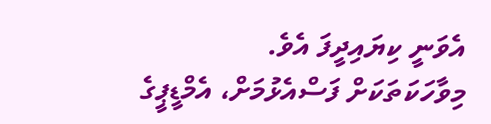އެވަނީ ކިޔައިދީފަ އެވެ.
މިވާހަކަތަކަށް ފަސްއެޅުމަށް، އެމްޑީޕީގެ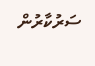ސަރުކާރުން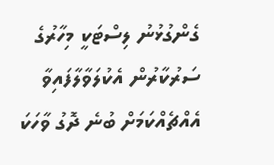ގެންގުޅުނު ލިސްޓަކީ މިހާރުގެ ސަރުކާރުން އެކުލަވާލާފައިވާ އެއްޗެއްކަމަށް ބުނެ ދޮގު ވާހަކަ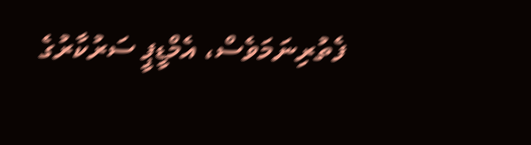ފެތުރިނަމަވެސް، އެމްޑީޕީ ސަރުކާރުގެ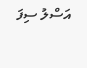އަސްލު ސިފަ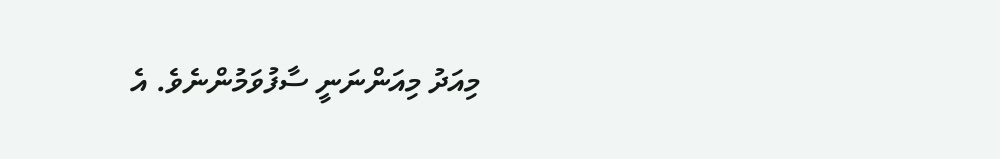މިއަދު މިއަންނަނީ ސާފުވަމުންނެވެ. އެ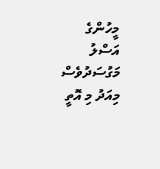މީހުންގެ އަސްލު މަގުސަދުވެސް މިއަދު މި އޮތީ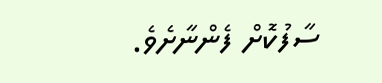ސާފުކޮށް ފެންނާށެވެ.